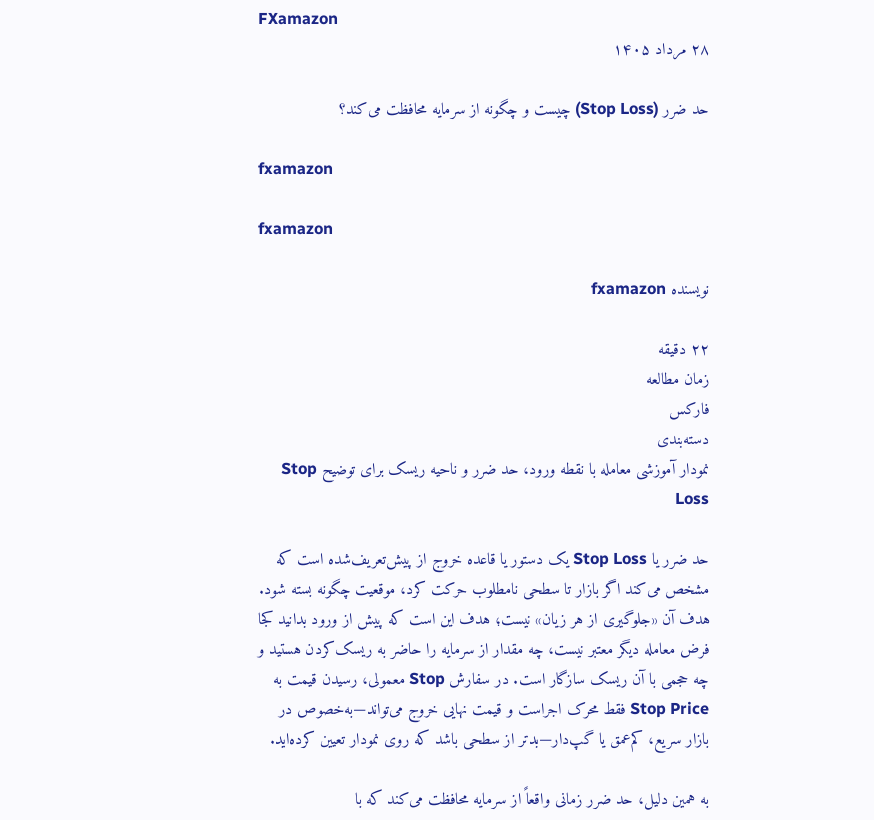FXamazon
۲۸ مرداد ۱۴۰۵

حد ضرر (Stop Loss) چیست و چگونه از سرمایه محافظت می‌کند؟

fxamazon

fxamazon

نویسنده fxamazon

۲۲ دقیقه
زمان مطالعه
فارکس
دسته‌بندی
نمودار آموزشی معامله با نقطه ورود، حد ضرر و ناحیه ریسک برای توضیح Stop Loss

حد ضرر یا Stop Loss یک دستور یا قاعده خروج از پیش‌تعریف‌شده است که مشخص می‌کند اگر بازار تا سطحی نامطلوب حرکت کرد، موقعیت چگونه بسته شود. هدف آن «جلوگیری از هر زیان» نیست؛ هدف این است که پیش از ورود بدانید کجا فرض معامله دیگر معتبر نیست، چه مقدار از سرمایه را حاضر به ریسک‌کردن هستید و چه حجمی با آن ریسک سازگار است. در سفارش Stop معمولی، رسیدن قیمت به Stop Price فقط محرک اجراست و قیمت نهایی خروج می‌تواند—به‌خصوص در بازار سریع، کم‌عمق یا گپ‌دار—بدتر از سطحی باشد که روی نمودار تعیین کرده‌اید.

به همین دلیل، حد ضرر زمانی واقعاً از سرمایه محافظت می‌کند که با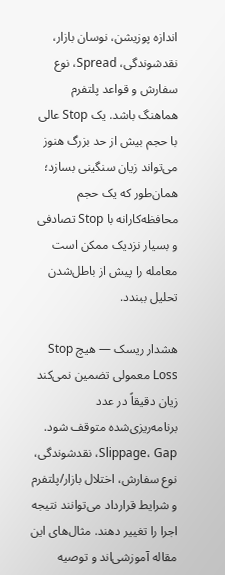اندازه پوزیشن، نوسان بازار، نقدشوندگی، Spread، نوع سفارش و قواعد پلتفرم هماهنگ باشد. یک Stop عالی با حجم بیش از حد بزرگ هنوز می‌تواند زیان سنگینی بسازد؛ همان‌طور که یک حجم محافظه‌کارانه با Stop تصادفی و بسیار نزدیک ممکن است معامله را پیش از باطل‌شدن تحلیل ببندد.

هشدار ریسک — هیچ Stop Loss معمولی تضمین نمی‌کند زیان دقیقاً در عدد برنامه‌ریزی‌شده متوقف شود. Slippage، Gap، نقدشوندگی، نوع سفارش، اختلال بازار/پلتفرم و شرایط قرارداد می‌توانند نتیجه اجرا را تغییر دهند. مثال‌های این مقاله آموزشی‌اند و توصیه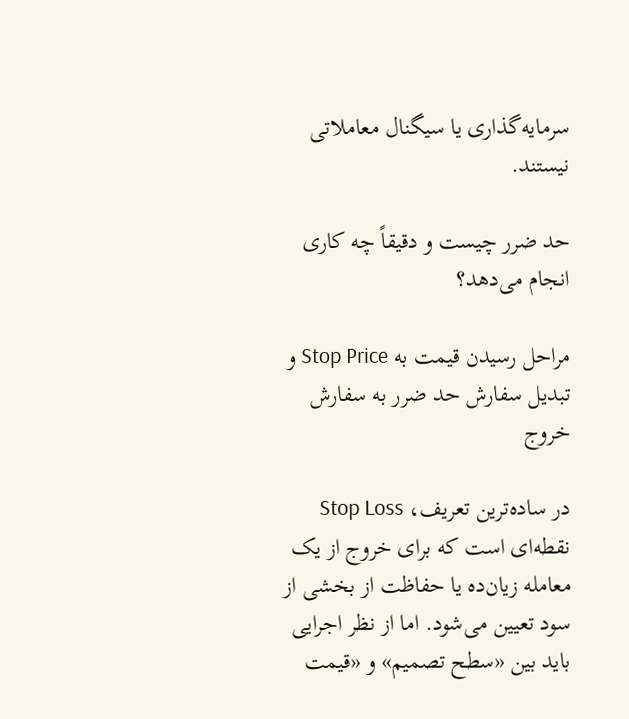سرمایه‌گذاری یا سیگنال معاملاتی نیستند.

حد ضرر چیست و دقیقاً چه کاری انجام می‌دهد؟

مراحل رسیدن قیمت به Stop Price و تبدیل سفارش حد ضرر به سفارش خروج

در ساده‌ترین تعریف، Stop Loss نقطه‌ای است که برای خروج از یک معامله زیان‌ده یا حفاظت از بخشی از سود تعیین می‌شود. اما از نظر اجرایی باید بین «سطح تصمیم» و «قیمت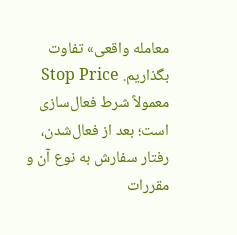معامله واقعی» تفاوت بگذاریم. Stop Price معمولاً شرط فعال‌سازی است؛ بعد از فعال‌شدن، رفتار سفارش به نوع آن و مقررات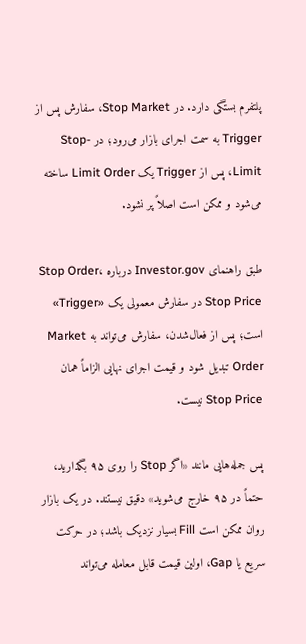پلتفرم بستگی دارد. در Stop Market، سفارش پس از Trigger به سمت اجرای بازار می‌رود؛ در Stop-Limit، پس از Trigger یک Limit Order ساخته می‌شود و ممکن است اصلاً پر نشود.

طبق راهنمای Investor.gov درباره Stop Order، Stop Price در سفارش معمولی یک «Trigger» است؛ پس از فعال‌شدن، سفارش می‌تواند به Market Order تبدیل شود و قیمت اجرای نهایی الزاماً همان Stop Price نیست.

پس جمله‌هایی مانند «اگر Stop را روی ۹۵ بگذارید، حتماً در ۹۵ خارج می‌شوید» دقیق نیستند. در یک بازار روان ممکن است Fill بسیار نزدیک باشد؛ در حرکت سریع یا Gap، اولین قیمت قابل معامله می‌تواند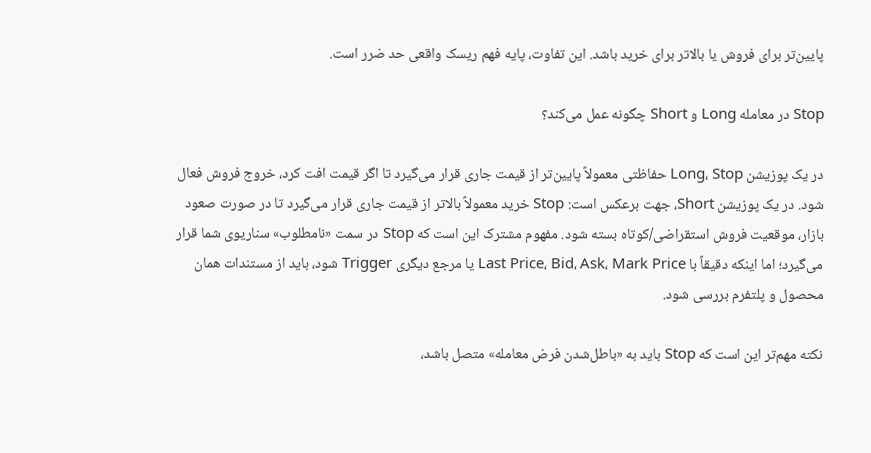پایین‌تر برای فروش یا بالاتر برای خرید باشد. این تفاوت، پایه فهم ریسک واقعی حد ضرر است.

Stop در معامله Long و Short چگونه عمل می‌کند؟

در یک پوزیشن Long، Stop حفاظتی معمولاً پایین‌تر از قیمت جاری قرار می‌گیرد تا اگر قیمت افت کرد، خروج فروش فعال شود. در یک پوزیشن Short، جهت برعکس است: Stop خرید معمولاً بالاتر از قیمت جاری قرار می‌گیرد تا در صورت صعود بازار، موقعیت فروش استقراضی/کوتاه بسته شود. مفهوم مشترک این است که Stop در سمت «نامطلوب» سناریوی شما قرار می‌گیرد؛ اما اینکه دقیقاً با Last Price، Bid، Ask، Mark Price یا مرجع دیگری Trigger شود، باید از مستندات همان محصول و پلتفرم بررسی شود.

نکته مهم‌تر این است که Stop باید به «باطل‌شدن فرض معامله» متصل باشد،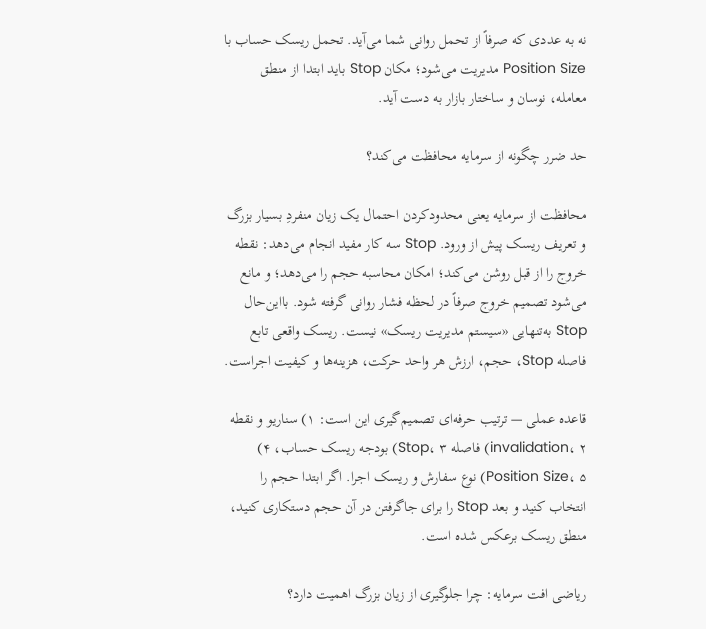نه به عددی که صرفاً از تحمل روانی شما می‌آید. تحمل ریسک حساب با Position Size مدیریت می‌شود؛ مکان Stop باید ابتدا از منطق معامله، نوسان و ساختار بازار به دست آید.

حد ضرر چگونه از سرمایه محافظت می‌کند؟

محافظت از سرمایه یعنی محدودکردن احتمال یک زیان منفردِ بسیار بزرگ و تعریف ریسک پیش از ورود. Stop سه کار مفید انجام می‌دهد: نقطه خروج را از قبل روشن می‌کند؛ امکان محاسبه حجم را می‌دهد؛ و مانع می‌شود تصمیم خروج صرفاً در لحظه فشار روانی گرفته شود. بااین‌حال Stop به‌تنهایی «سیستم مدیریت ریسک» نیست. ریسک واقعی تابع فاصله Stop، حجم، ارزش هر واحد حرکت، هزینه‌ها و کیفیت اجراست.

قاعده عملی — ترتیب حرفه‌ای تصمیم‌گیری این است: ۱) سناریو و نقطه invalidation، ۲) فاصله Stop، ۳) بودجه ریسک حساب، ۴) Position Size، ۵) نوع سفارش و ریسک اجرا. اگر ابتدا حجم را انتخاب کنید و بعد Stop را برای جاگرفتن در آن حجم دستکاری کنید، منطق ریسک برعکس شده است.

ریاضی افت سرمایه: چرا جلوگیری از زیان بزرگ اهمیت دارد؟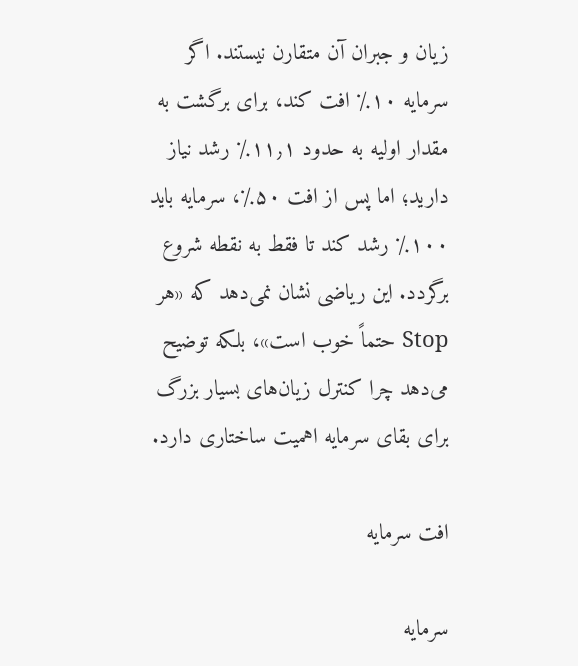زیان و جبران آن متقارن نیستند. اگر سرمایه ۱۰٪ افت کند، برای برگشت به مقدار اولیه به حدود ۱۱٫۱٪ رشد نیاز دارید؛ اما پس از افت ۵۰٪، سرمایه باید ۱۰۰٪ رشد کند تا فقط به نقطه شروع برگردد. این ریاضی نشان نمی‌دهد که «هر Stop حتماً خوب است»، بلکه توضیح می‌دهد چرا کنترل زیان‌های بسیار بزرگ برای بقای سرمایه اهمیت ساختاری دارد.

افت سرمایه

سرمایه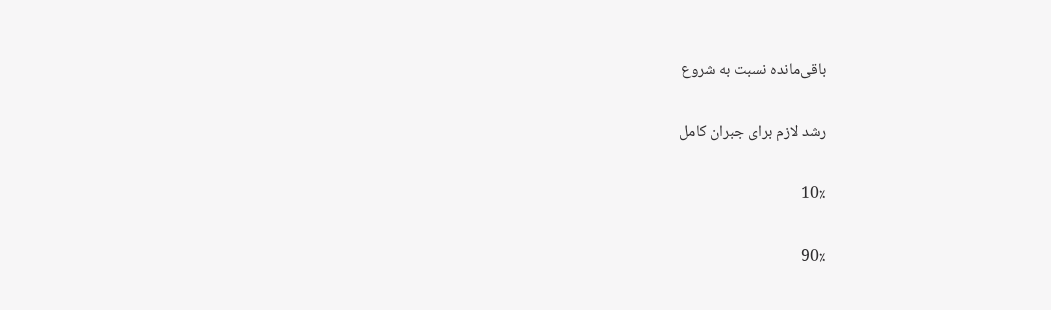باقی‌مانده نسبت به شروع

رشد لازم برای جبران کامل

10٪

90٪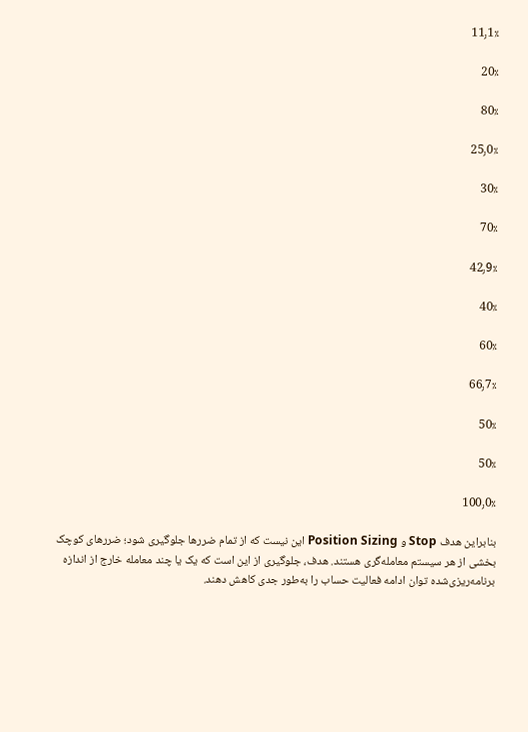11٫1٪

20٪

80٪

25٫0٪

30٪

70٪

42٫9٪

40٪

60٪

66٫7٪

50٪

50٪

100٫0٪

بنابراین هدف Stop و Position Sizing این نیست که از تمام ضررها جلوگیری شود؛ ضررهای کوچک بخشی از هر سیستم معامله‌گری هستند. هدف، جلوگیری از این است که یک یا چند معامله خارج از اندازه برنامه‌ریزی‌شده توان ادامه فعالیت حساب را به‌طور جدی کاهش دهند.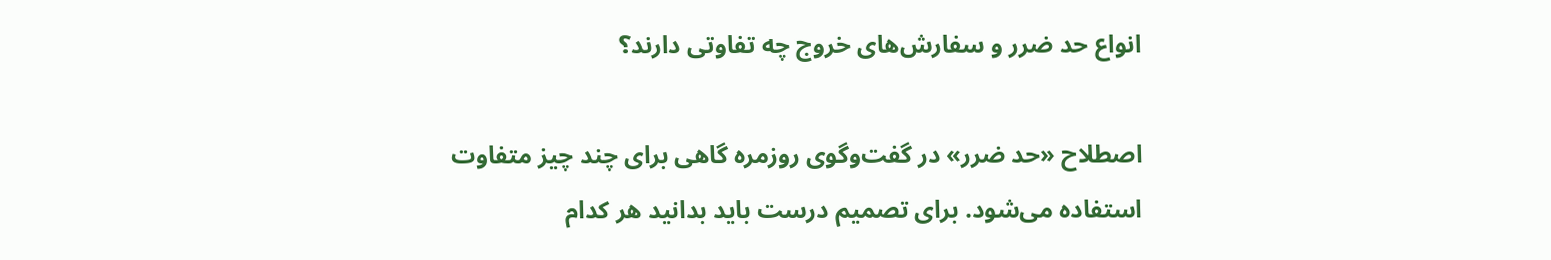انواع حد ضرر و سفارش‌های خروج چه تفاوتی دارند؟

اصطلاح «حد ضرر» در گفت‌وگوی روزمره گاهی برای چند چیز متفاوت استفاده می‌شود. برای تصمیم درست باید بدانید هر کدام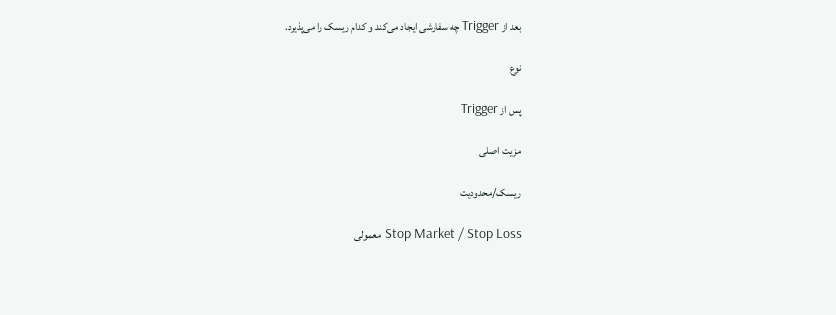بعد از Trigger چه سفارشی ایجاد می‌کند و کدام ریسک را می‌پذیرد.

نوع

پس از Trigger

مزیت اصلی

ریسک/محدودیت

Stop Market / Stop Loss معمولی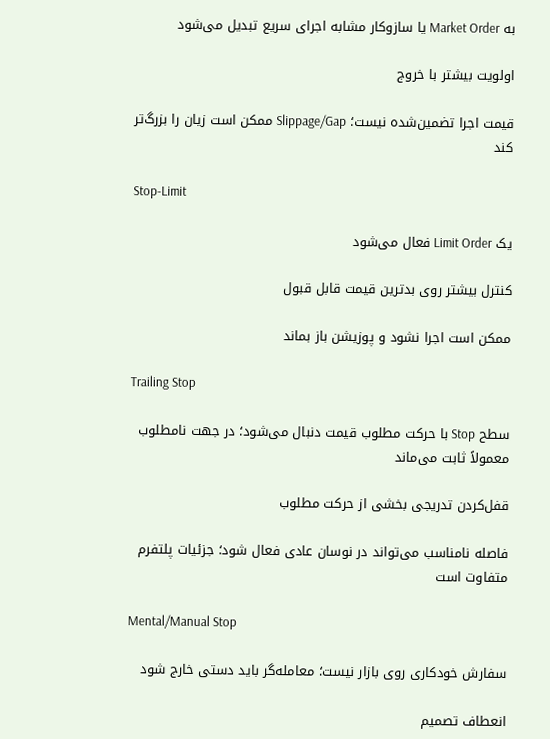به Market Order یا سازوکار مشابه اجرای سریع تبدیل می‌شود

اولویت بیشتر با خروج

قیمت اجرا تضمین‌شده نیست؛ Slippage/Gap ممکن است زیان را بزرگ‌تر کند

Stop-Limit

یک Limit Order فعال می‌شود

کنترل بیشتر روی بدترین قیمت قابل قبول

ممکن است اجرا نشود و پوزیشن باز بماند

Trailing Stop

سطح Stop با حرکت مطلوب قیمت دنبال می‌شود؛ در جهت نامطلوب معمولاً ثابت می‌ماند

قفل‌کردن تدریجی بخشی از حرکت مطلوب

فاصله نامناسب می‌تواند در نوسان عادی فعال شود؛ جزئیات پلتفرم متفاوت است

Mental/Manual Stop

سفارش خودکاری روی بازار نیست؛ معامله‌گر باید دستی خارج شود

انعطاف تصمیم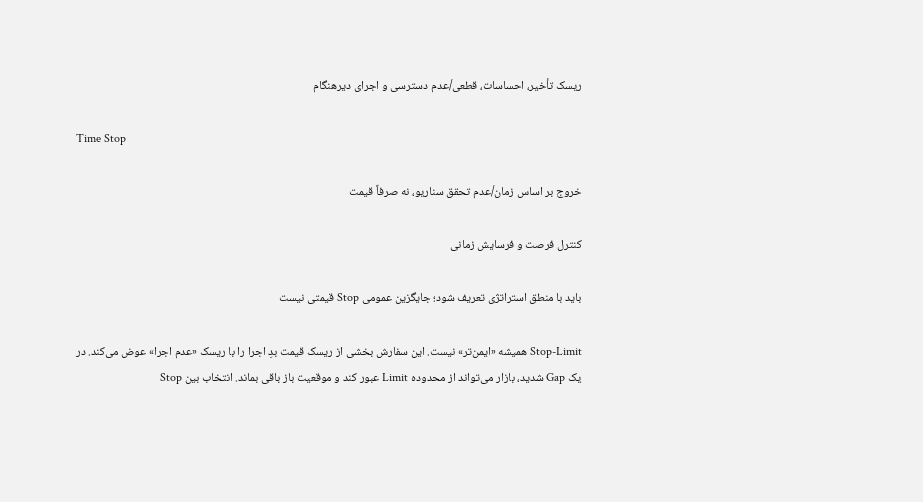ریسک تأخیر، احساسات، قطعی/عدم دسترسی و اجرای دیرهنگام

Time Stop

خروج بر اساس زمان/عدم تحقق سناریو، نه صرفاً قیمت

کنترل فرصت و فرسایش زمانی

باید با منطق استراتژی تعریف شود؛ جایگزین عمومی Stop قیمتی نیست

Stop-Limit همیشه «ایمن‌تر» نیست. این سفارش بخشی از ریسک قیمت بدِ اجرا را با ریسک «عدم اجرا» عوض می‌کند. در یک Gap شدید، بازار می‌تواند از محدوده Limit عبور کند و موقعیت باز باقی بماند. انتخاب بین Stop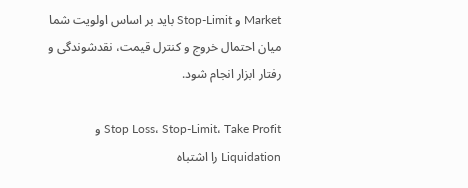Market و Stop-Limit باید بر اساس اولویت شما میان احتمال خروج و کنترل قیمت، نقدشوندگی و رفتار ابزار انجام شود.

Stop Loss، Stop-Limit، Take Profit و Liquidation را اشتباه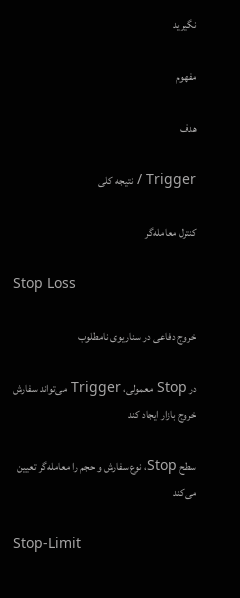نگیرید

مفهوم

هدف

Trigger / نتیجه کلی

کنترل معامله‌گر

Stop Loss

خروج دفاعی در سناریوی نامطلوب

در Stop معمولی، Trigger می‌تواند سفارش خروج بازار ایجاد کند

سطح Stop، نوع سفارش و حجم را معامله‌گر تعیین می‌کند

Stop-Limit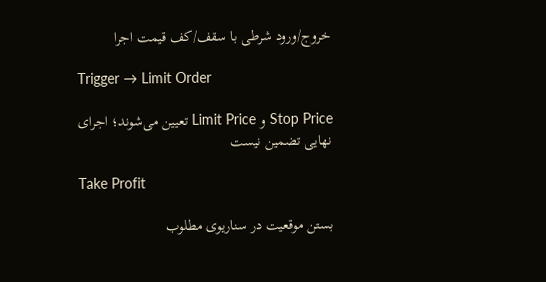خروج/ورود شرطی با سقف/کف قیمت اجرا

Trigger → Limit Order

Stop Price و Limit Price تعیین می‌شوند؛ اجرای نهایی تضمین نیست

Take Profit

بستن موقعیت در سناریوی مطلوب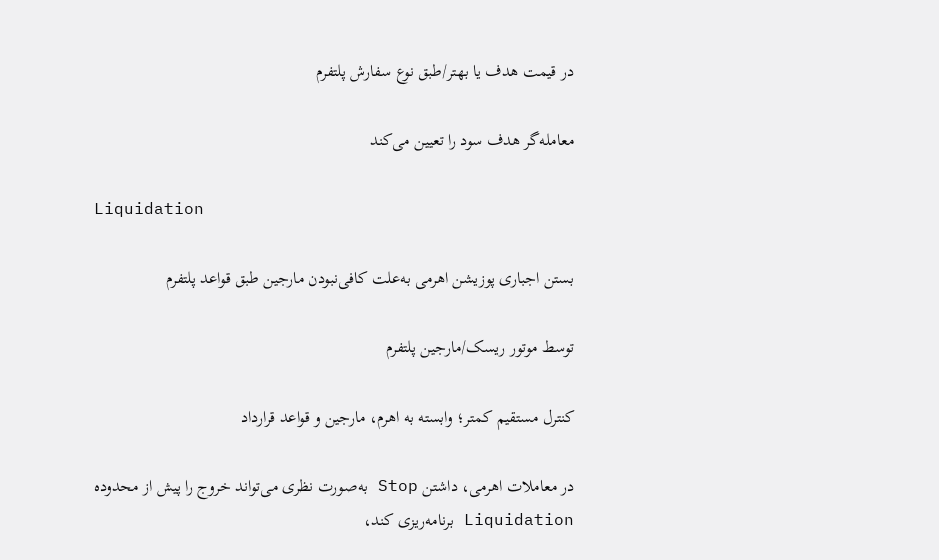در قیمت هدف یا بهتر/طبق نوع سفارش پلتفرم

معامله‌گر هدف سود را تعیین می‌کند

Liquidation

بستن اجباری پوزیشن اهرمی به‌علت کافی‌نبودن مارجین طبق قواعد پلتفرم

توسط موتور ریسک/مارجین پلتفرم

کنترل مستقیم کمتر؛ وابسته به اهرم، مارجین و قواعد قرارداد

در معاملات اهرمی، داشتن Stop به‌صورت نظری می‌تواند خروج را پیش از محدوده Liquidation برنامه‌ریزی کند،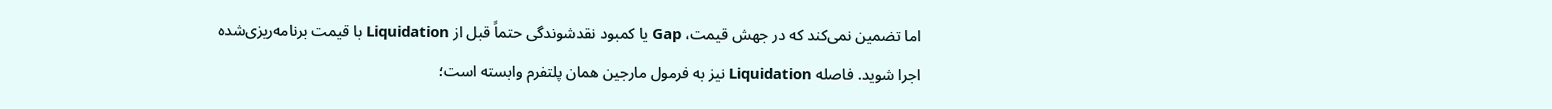اما تضمین نمی‌کند که در جهش قیمت، Gap یا کمبود نقدشوندگی حتماً قبل از Liquidation با قیمت برنامه‌ریزی‌شده اجرا شوید. فاصله Liquidation نیز به فرمول مارجین همان پلتفرم وابسته است؛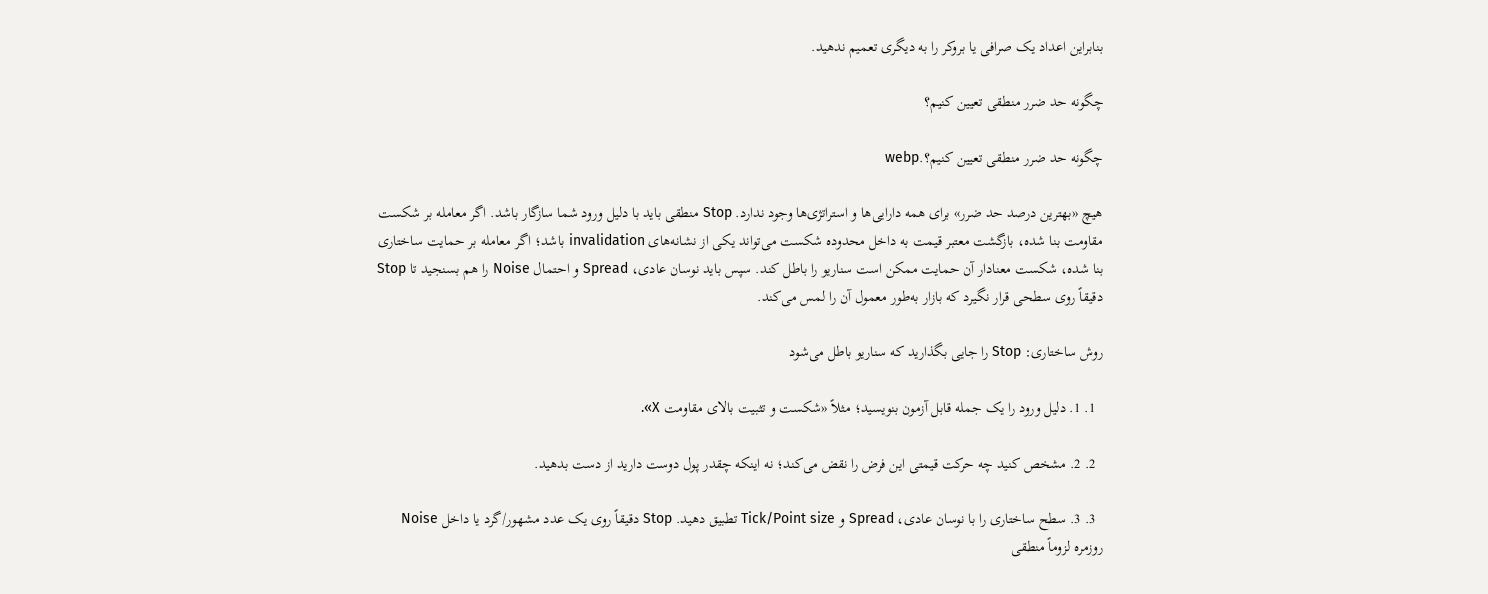بنابراین اعداد یک صرافی یا بروکر را به دیگری تعمیم ندهید.

چگونه حد ضرر منطقی تعیین کنیم؟

چگونه حد ضرر منطقی تعیین کنیم؟.webp

هیچ «بهترین درصد حد ضرر» برای همه دارایی‌ها و استراتژی‌ها وجود ندارد. Stop منطقی باید با دلیل ورود شما سازگار باشد. اگر معامله بر شکست مقاومت بنا شده، بازگشت معتبر قیمت به داخل محدوده شکست می‌تواند یکی از نشانه‌های invalidation باشد؛ اگر معامله بر حمایت ساختاری بنا شده، شکست معنادار آن حمایت ممکن است سناریو را باطل کند. سپس باید نوسان عادی، Spread و احتمال Noise را هم بسنجید تا Stop دقیقاً روی سطحی قرار نگیرد که بازار به‌طور معمول آن را لمس می‌کند.

روش ساختاری: Stop را جایی بگذارید که سناریو باطل می‌شود

  1. 1. دلیل ورود را یک جمله قابل آزمون بنویسید؛ مثلاً «شکست و تثبیت بالای مقاومت X».

  2. 2. مشخص کنید چه حرکت قیمتی این فرض را نقض می‌کند؛ نه اینکه چقدر پول دوست دارید از دست بدهید.

  3. 3. سطح ساختاری را با نوسان عادی، Spread و Tick/Point size تطبیق دهید. Stop دقیقاً روی یک عدد مشهور/گرد یا داخل Noise روزمره لزوماً منطقی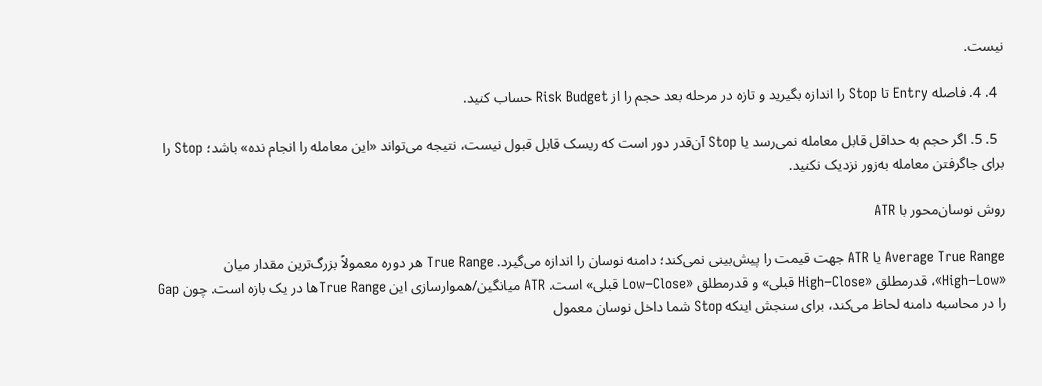نیست.

  4. 4. فاصله Entry تا Stop را اندازه بگیرید و تازه در مرحله بعد حجم را از Risk Budget حساب کنید.

  5. 5. اگر حجم به حداقل قابل معامله نمی‌رسد یا Stop آن‌قدر دور است که ریسک قابل قبول نیست، نتیجه می‌تواند «این معامله را انجام نده» باشد؛ Stop را برای جاگرفتن معامله به‌زور نزدیک نکنید.

روش نوسان‌محور با ATR

Average True Range یا ATR جهت قیمت را پیش‌بینی نمی‌کند؛ دامنه نوسان را اندازه می‌گیرد. True Range هر دوره معمولاً بزرگ‌ترین مقدار میان «High−Low»، قدرمطلق «High−Close قبلی» و قدرمطلق «Low−Close قبلی» است. ATR میانگین/هموارسازی این True Rangeها در یک بازه است. چون Gap را در محاسبه دامنه لحاظ می‌کند، برای سنجش اینکه Stop شما داخل نوسان معمول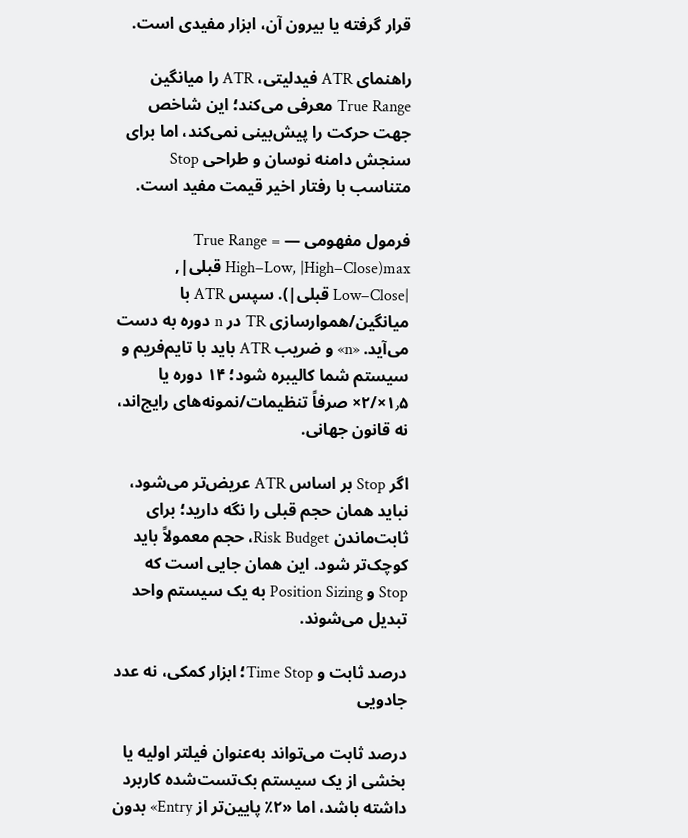قرار گرفته یا بیرون آن، ابزار مفیدی است.

راهنمای ATR فیدلیتی، ATR را میانگین True Range معرفی می‌کند؛ این شاخص جهت حرکت را پیش‌بینی نمی‌کند، اما برای سنجش دامنه نوسان و طراحی Stop متناسب با رفتار اخیر قیمت مفید است.

فرمول مفهومی — True Range = max(High−Low, |High−Close قبلی|, |Low−Close قبلی|). سپس ATR با میانگین/هموارسازی TR در n دوره به دست می‌آید. «n» و ضریب ATR باید با تایم‌فریم و سیستم شما کالیبره شود؛ ۱۴ دوره یا ۱٫۵×/۲× صرفاً تنظیمات/نمونه‌های رایج‌اند، نه قانون جهانی.

اگر Stop بر اساس ATR عریض‌تر می‌شود، نباید همان حجم قبلی را نگه دارید؛ برای ثابت‌ماندن Risk Budget، حجم معمولاً باید کوچک‌تر شود. این همان جایی است که Stop و Position Sizing به یک سیستم واحد تبدیل می‌شوند.

درصد ثابت و Time Stop؛ ابزار کمکی، نه عدد جادویی

درصد ثابت می‌تواند به‌عنوان فیلتر اولیه یا بخشی از یک سیستم بک‌تست‌شده کاربرد داشته باشد، اما «۲٪ پایین‌تر از Entry» بدون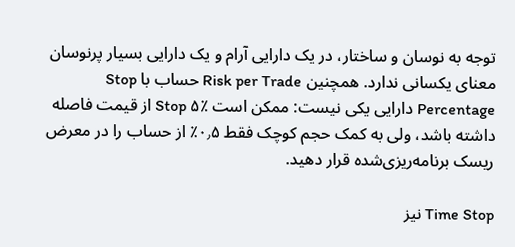توجه به نوسان و ساختار، در یک دارایی آرام و یک دارایی بسیار پرنوسان معنای یکسانی ندارد. همچنین Risk per Trade حساب با Stop Percentage دارایی یکی نیست: ممکن است Stop ۵٪ از قیمت فاصله داشته باشد، ولی به کمک حجم کوچک فقط ۰٫۵٪ از حساب را در معرض ریسک برنامه‌ریزی‌شده قرار دهید.

Time Stop نیز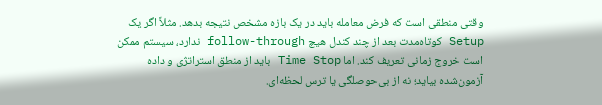وقتی منطقی است که فرض معامله باید در یک بازه مشخص نتیجه بدهد. مثلاً اگر یک Setup کوتاه‌مدت بعد از چند کندل هیچ follow-through ندارد، سیستم ممکن است خروج زمانی تعریف کند. اما Time Stop باید از منطق استراتژی و داده آزمون‌شده بیاید؛ نه از بی‌حوصلگی یا ترس لحظه‌ای.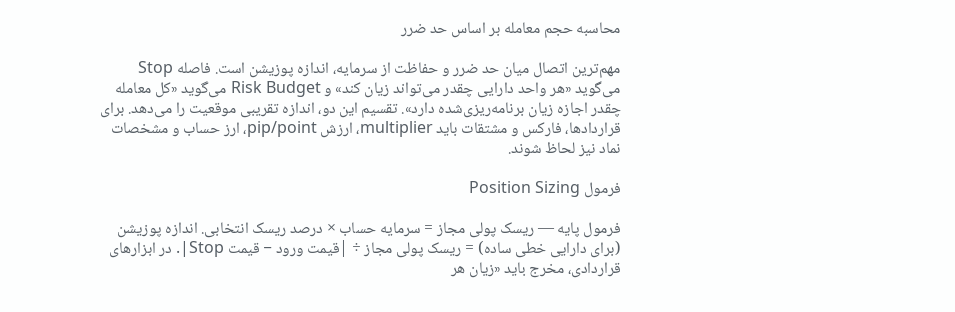محاسبه حجم معامله بر اساس حد ضرر

مهم‌ترین اتصال میان حد ضرر و حفاظت از سرمایه، اندازه پوزیشن است. فاصله Stop می‌گوید «هر واحد دارایی چقدر می‌تواند زیان کند» و Risk Budget می‌گوید «کل معامله چقدر اجازه زیان برنامه‌ریزی‌شده دارد». تقسیم این دو، اندازه تقریبی موقعیت را می‌دهد. برای قراردادها، فارکس و مشتقات باید multiplier، ارزش pip/point، ارز حساب و مشخصات نماد نیز لحاظ شوند.

فرمول Position Sizing

فرمول پایه — ریسک پولی مجاز = سرمایه حساب × درصد ریسک انتخابی. اندازه پوزیشن (برای دارایی خطی ساده) = ریسک پولی مجاز ÷ |قیمت ورود − قیمت Stop|. در ابزارهای قراردادی، مخرج باید «زیان هر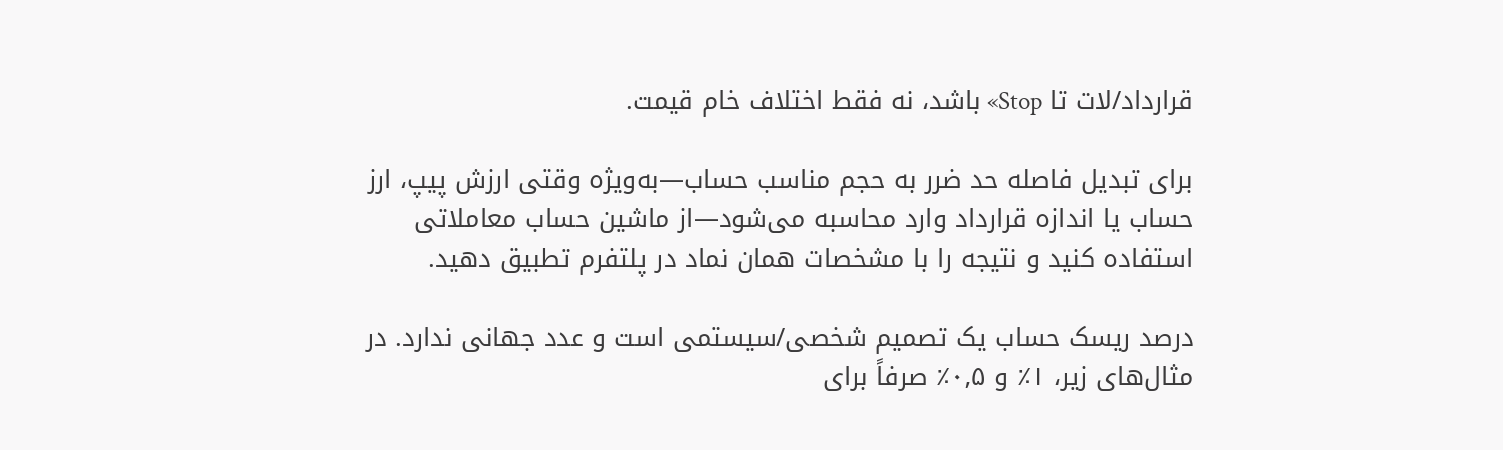قرارداد/لات تا Stop» باشد، نه فقط اختلاف خام قیمت.

برای تبدیل فاصله حد ضرر به حجم مناسب حساب—به‌ویژه وقتی ارزش پیپ، ارز حساب یا اندازه قرارداد وارد محاسبه می‌شود—از ماشین حساب معاملاتی استفاده کنید و نتیجه را با مشخصات همان نماد در پلتفرم تطبیق دهید.

درصد ریسک حساب یک تصمیم شخصی/سیستمی است و عدد جهانی ندارد. در مثال‌های زیر، ۱٪ و ۰٫۵٪ صرفاً برای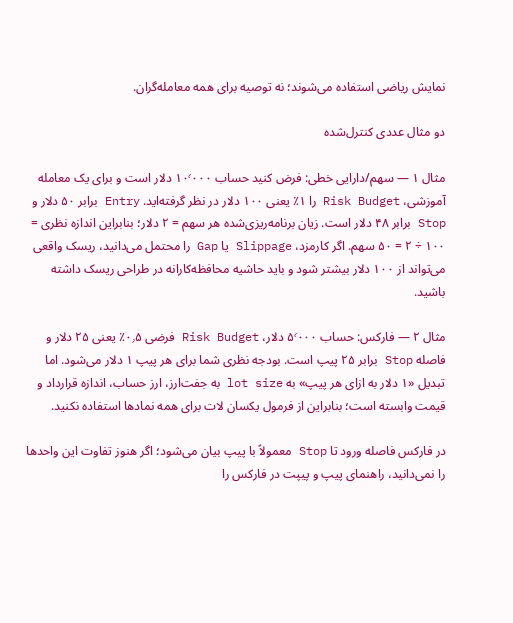نمایش ریاضی استفاده می‌شوند؛ نه توصیه برای همه معامله‌گران.

دو مثال عددی کنترل‌شده

مثال ۱ — سهم/دارایی خطی: فرض کنید حساب ۱۰٬۰۰۰ دلار است و برای یک معامله آموزشی، Risk Budget را ۱٪ یعنی ۱۰۰ دلار در نظر گرفته‌اید. Entry برابر ۵۰ دلار و Stop برابر ۴۸ دلار است. زیان برنامه‌ریزی‌شده هر سهم = ۲ دلار؛ بنابراین اندازه نظری = ۱۰۰ ÷ ۲ = ۵۰ سهم. اگر کارمزد، Slippage یا Gap را محتمل می‌دانید، ریسک واقعی می‌تواند از ۱۰۰ دلار بیشتر شود و باید حاشیه محافظه‌کارانه در طراحی ریسک داشته باشید.

مثال ۲ — فارکس: حساب ۵٬۰۰۰ دلار، Risk Budget فرضی ۰٫۵٪ یعنی ۲۵ دلار و فاصله Stop برابر ۲۵ پیپ است. بودجه نظری شما برای هر پیپ ۱ دلار می‌شود. اما تبدیل «۱ دلار به ازای هر پیپ» به lot size به جفت‌ارز، ارز حساب، اندازه قرارداد و قیمت وابسته است؛ بنابراین از فرمول یکسان لات برای همه نمادها استفاده نکنید.

در فارکس فاصله ورود تا Stop معمولاً با پیپ بیان می‌شود؛ اگر هنوز تفاوت این واحدها را نمی‌دانید، راهنمای پیپ و پیپت در فارکس را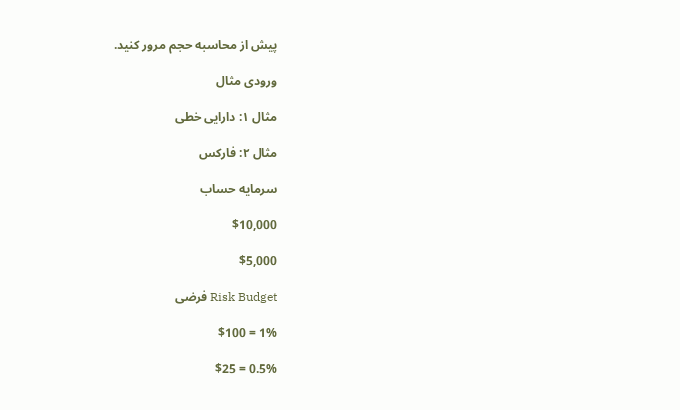پیش از محاسبه حجم مرور کنید.

ورودی مثال

مثال ۱: دارایی خطی

مثال ۲: فارکس

سرمایه حساب

$10,000

$5,000

Risk Budget فرضی

1% = $100

0.5% = $25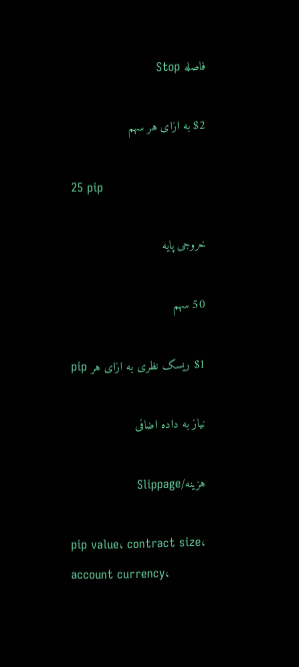فاصله Stop

$2 به ازای هر سهم

25 pip

خروجی پایه

50 سهم

$1 ریسک نظری به ازای هر pip

نیاز به داده اضافی

هزینه/Slippage

pip value، contract size، account currency،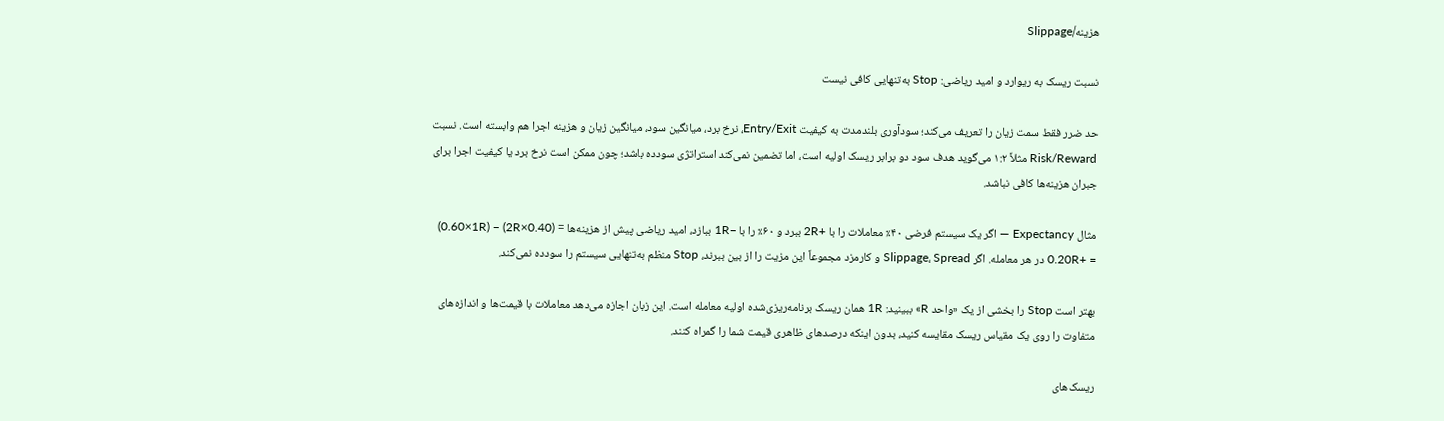هزینه/Slippage

نسبت ریسک به ریوارد و امید ریاضی: Stop به‌تنهایی کافی نیست

حد ضرر فقط سمت زیان را تعریف می‌کند؛ سودآوری بلندمدت به کیفیت Entry/Exit، نرخ برد، میانگین سود، میانگین زیان و هزینه اجرا هم وابسته است. نسبت Risk/Reward مثلاً ۱:۲ می‌گوید هدف سود دو برابر ریسک اولیه است، اما تضمین نمی‌کند استراتژی سودده باشد؛ چون ممکن است نرخ برد یا کیفیت اجرا برای جبران هزینه‌ها کافی نباشد.

مثال Expectancy — اگر یک سیستم فرضی ۴۰٪ معاملات را با +2R ببرد و ۶۰٪ را با −1R ببازد، امید ریاضی پیش از هزینه‌ها = (0.40×2R) − (0.60×1R) = +0.20R در هر معامله. اگر Slippage، Spread و کارمزد مجموعاً این مزیت را از بین ببرند، Stop منظم به‌تنهایی سیستم را سودده نمی‌کند.

بهتر است Stop را بخشی از یک «واحد R» ببینید: 1R همان ریسک برنامه‌ریزی‌شده اولیه معامله است. این زبان اجازه می‌دهد معاملات با قیمت‌ها و اندازه‌های متفاوت را روی یک مقیاس ریسک مقایسه کنید، بدون اینکه درصدهای ظاهری قیمت شما را گمراه کنند.

ریسک‌های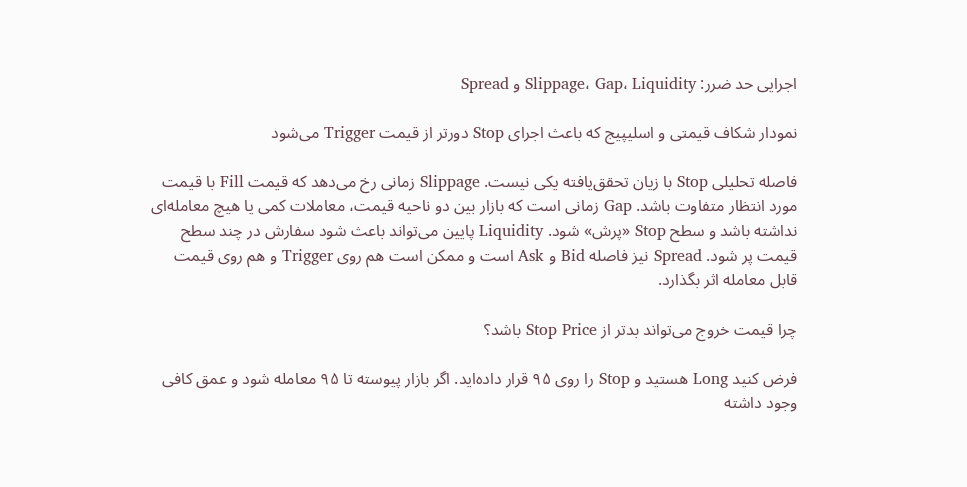اجرایی حد ضرر: Slippage، Gap، Liquidity و Spread

نمودار شکاف قیمتی و اسلیپیج که باعث اجرای Stop دورتر از قیمت Trigger می‌شود

فاصله تحلیلی Stop با زیان تحقق‌یافته یکی نیست. Slippage زمانی رخ می‌دهد که قیمت Fill با قیمت مورد انتظار متفاوت باشد. Gap زمانی است که بازار بین دو ناحیه قیمت، معاملات کمی یا هیچ معامله‌ای نداشته باشد و سطح Stop «پرش» شود. Liquidity پایین می‌تواند باعث شود سفارش در چند سطح قیمت پر شود. Spread نیز فاصله Bid و Ask است و ممکن است هم روی Trigger و هم روی قیمت قابل معامله اثر بگذارد.

چرا قیمت خروج می‌تواند بدتر از Stop Price باشد؟

فرض کنید Long هستید و Stop را روی ۹۵ قرار داده‌اید. اگر بازار پیوسته تا ۹۵ معامله شود و عمق کافی وجود داشته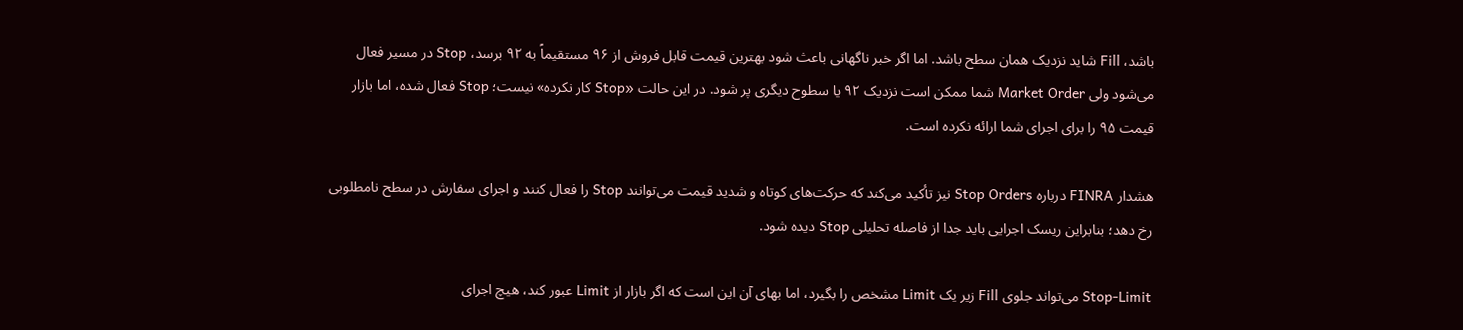باشد، Fill شاید نزدیک همان سطح باشد. اما اگر خبر ناگهانی باعث شود بهترین قیمت قابل فروش از ۹۶ مستقیماً به ۹۲ برسد، Stop در مسیر فعال می‌شود ولی Market Order شما ممکن است نزدیک ۹۲ یا سطوح دیگری پر شود. در این حالت «Stop کار نکرده» نیست؛ Stop فعال شده، اما بازار قیمت ۹۵ را برای اجرای شما ارائه نکرده است.

هشدار FINRA درباره Stop Orders نیز تأکید می‌کند که حرکت‌های کوتاه و شدید قیمت می‌توانند Stop را فعال کنند و اجرای سفارش در سطح نامطلوبی رخ دهد؛ بنابراین ریسک اجرایی باید جدا از فاصله تحلیلی Stop دیده شود.

Stop-Limit می‌تواند جلوی Fill زیر یک Limit مشخص را بگیرد، اما بهای آن این است که اگر بازار از Limit عبور کند، هیچ اجرای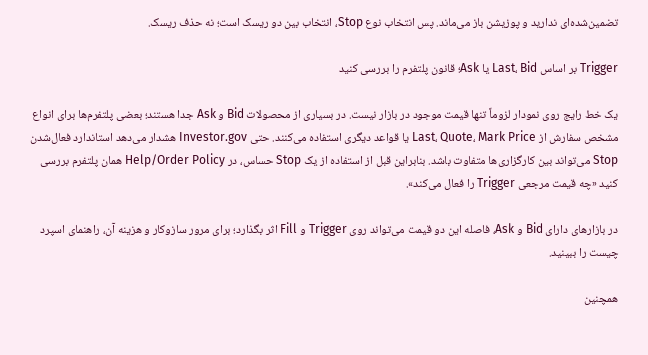تضمین‌شده‌ای ندارید و پوزیشن باز می‌ماند. پس انتخاب نوع Stop، انتخاب بین دو ریسک است؛ نه حذف ریسک.

Trigger بر اساس Last، Bid یا Ask؛ قانون پلتفرم را بررسی کنید

یک خط رایج روی نمودار لزوماً تنها قیمت موجود در بازار نیست. در بسیاری از محصولات Bid و Ask جدا هستند؛ بعضی پلتفرم‌ها برای انواع مشخص سفارش از Last، Quote، Mark Price یا قواعد دیگری استفاده می‌کنند. حتی Investor.gov هشدار می‌دهد استاندارد فعال‌شدن Stop می‌تواند بین کارگزاری‌ها متفاوت باشد. بنابراین قبل از استفاده از یک Stop حساس، در Help/Order Policy همان پلتفرم بررسی کنید «چه قیمت مرجعی Trigger را فعال می‌کند».

در بازارهای دارای Bid و Ask، فاصله این دو قیمت می‌تواند روی Trigger و Fill اثر بگذارد؛ برای مرور سازوکار و هزینه آن، راهنمای اسپرد چیست را ببینید.

همچنین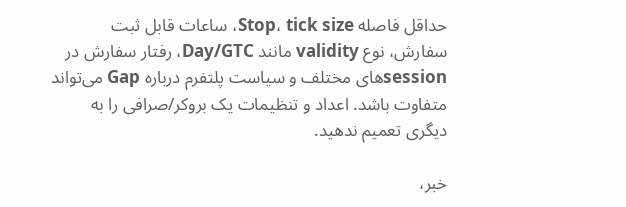حداقل فاصله Stop، tick size، ساعات قابل ثبت سفارش، نوع validity مانند Day/GTC، رفتار سفارش در sessionهای مختلف و سیاست پلتفرم درباره Gap می‌تواند متفاوت باشد. اعداد و تنظیمات یک بروکر/صرافی را به دیگری تعمیم ندهید.

خبر،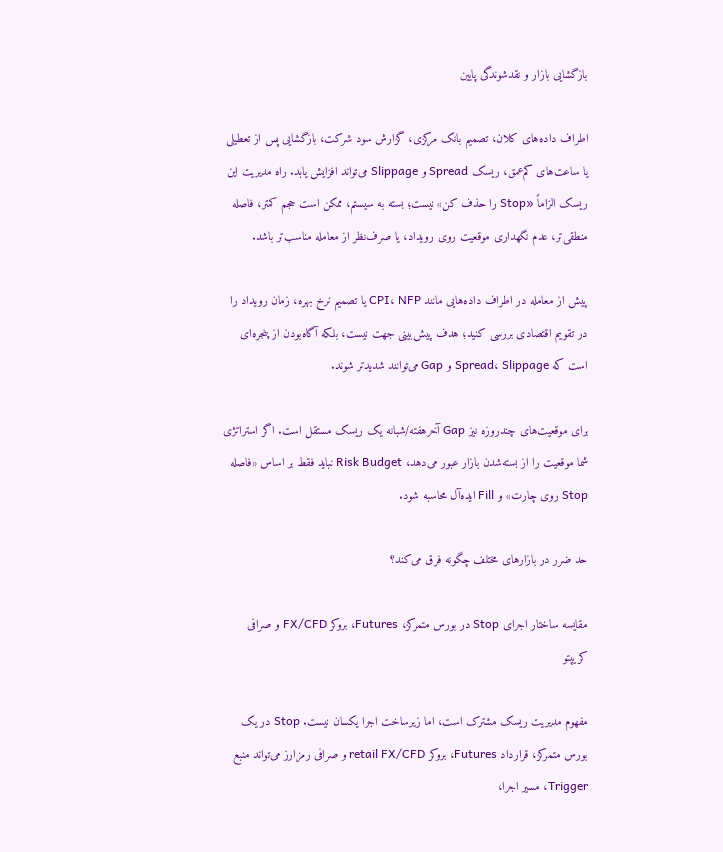بازگشایی بازار و نقدشوندگی پایین

اطراف داده‌های کلان، تصمیم بانک مرکزی، گزارش سود شرکت، بازگشایی پس از تعطیلی یا ساعت‌های کم‌عمق، ریسک Spread و Slippage می‌تواند افزایش یابد. راه مدیریت این ریسک الزاماً «Stop را حذف کن» نیست؛ بسته به سیستم، ممکن است حجم کمتر، فاصله منطقی‌تر، عدم نگهداری موقعیت روی رویداد، یا صرف‌نظر از معامله مناسب‌تر باشد.

پیش از معامله در اطراف داده‌هایی مانند CPI، NFP یا تصمیم نرخ بهره، زمان رویداد را در تقویم اقتصادی بررسی کنید؛ هدف پیش‌بینی جهت نیست، بلکه آگاه‌بودن از پنجره‌ای است که Spread، Slippage و Gap می‌توانند شدیدتر شوند.

برای موقعیت‌های چندروزه نیز Gap آخرهفته/شبانه یک ریسک مستقل است. اگر استراتژی شما موقعیت را از بسته‌شدن بازار عبور می‌دهد، Risk Budget نباید فقط بر اساس «فاصله Stop روی چارت» و Fill ایده‌آل محاسبه شود.

حد ضرر در بازارهای مختلف چگونه فرق می‌کند؟

مقایسه ساختار اجرای Stop در بورس متمرکز، Futures، بروکر FX/CFD و صرافی کریپتو

مفهوم مدیریت ریسک مشترک است، اما زیرساخت اجرا یکسان نیست. Stop در یک بورس متمرکز، قرارداد Futures، بروکر retail FX/CFD و صرافی رمزارز می‌تواند منبع Trigger، مسیر اجرا،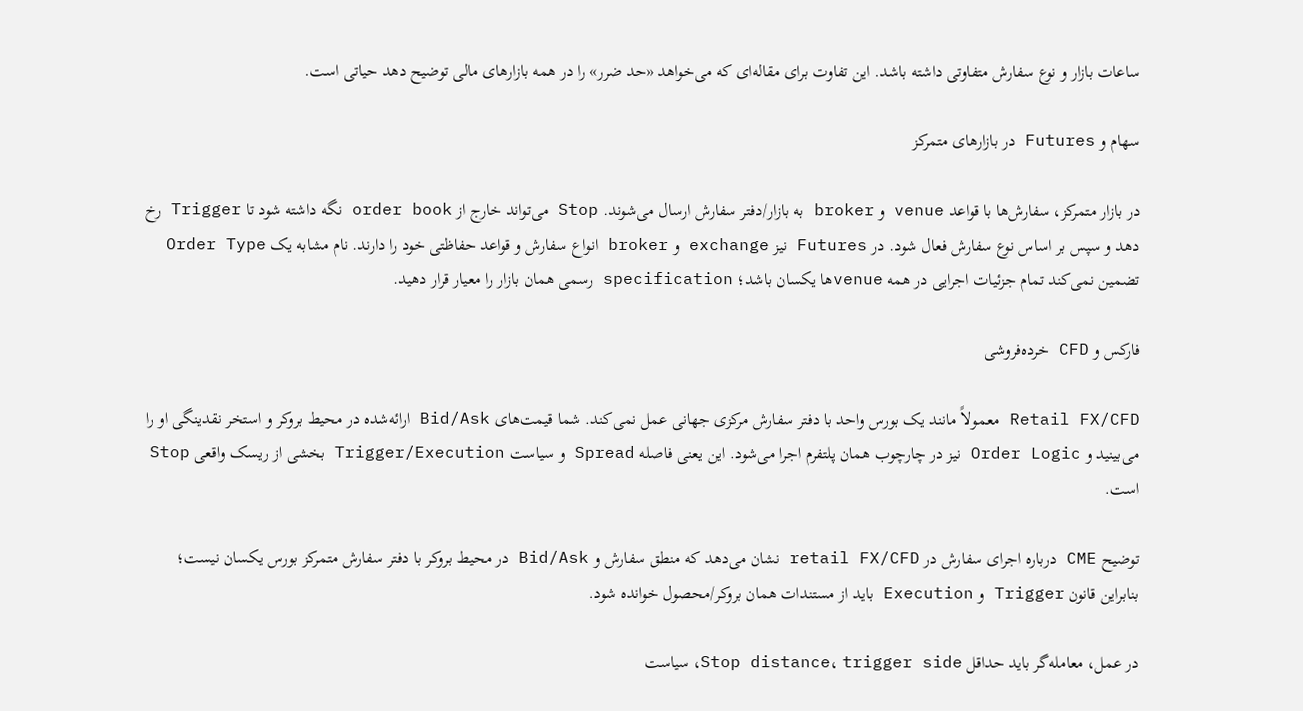ساعات بازار و نوع سفارش متفاوتی داشته باشد. این تفاوت برای مقاله‌ای که می‌خواهد «حد ضرر» را در همه بازارهای مالی توضیح دهد حیاتی است.

سهام و Futures در بازارهای متمرکز

در بازار متمرکز، سفارش‌ها با قواعد venue و broker به بازار/دفتر سفارش ارسال می‌شوند. Stop می‌تواند خارج از order book نگه داشته شود تا Trigger رخ دهد و سپس بر اساس نوع سفارش فعال شود. در Futures نیز exchange و broker انواع سفارش و قواعد حفاظتی خود را دارند. نام مشابه یک Order Type تضمین نمی‌کند تمام جزئیات اجرایی در همه venueها یکسان باشد؛ specification رسمی همان بازار را معیار قرار دهید.

فارکس و CFD خرده‌فروشی

Retail FX/CFD معمولاً مانند یک بورس واحد با دفتر سفارش مرکزی جهانی عمل نمی‌کند. شما قیمت‌های Bid/Ask ارائه‌شده در محیط بروکر و استخر نقدینگی او را می‌بینید و Order Logic نیز در چارچوب همان پلتفرم اجرا می‌شود. این یعنی فاصله Spread و سیاست Trigger/Execution بخشی از ریسک واقعی Stop است.

توضیح CME درباره اجرای سفارش در retail FX/CFD نشان می‌دهد که منطق سفارش و Bid/Ask در محیط بروکر با دفتر سفارش متمرکز بورس یکسان نیست؛ بنابراین قانون Trigger و Execution باید از مستندات همان بروکر/محصول خوانده شود.

در عمل، معامله‌گر باید حداقل Stop distance، trigger side، سیاست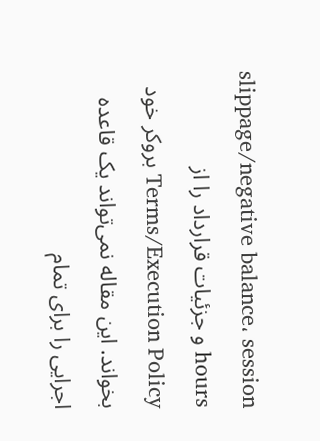slippage/negative balance، session hours و جزئیات قرارداد را از Terms/Execution Policy بروکر خود بخواند. این مقاله نمی‌تواند یک قاعده اجرایی را برای تمام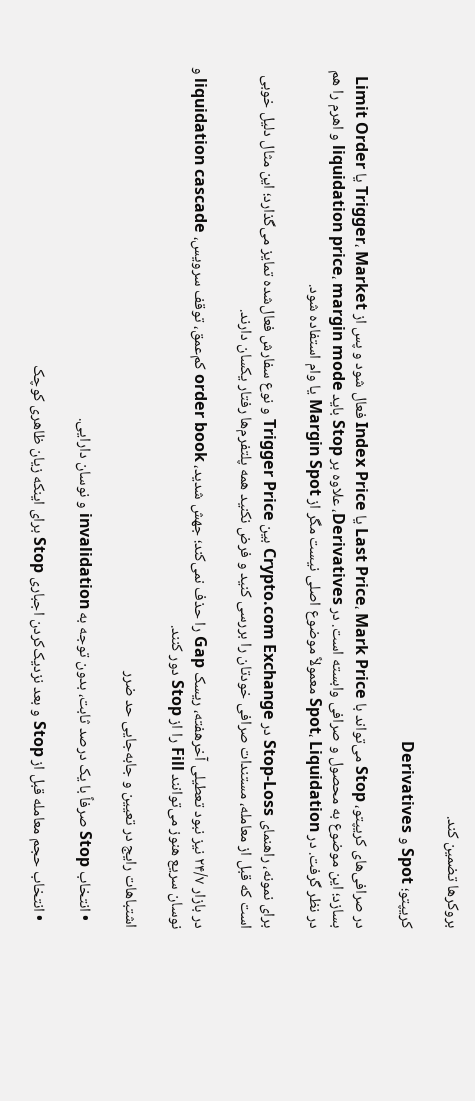بروکرها تضمین کند.

کریپتو؛ Spot و Derivatives

در صرافی‌های کریپتو، Stop می‌تواند با Last Price، Mark Price یا Index Price فعال شود و پس از Trigger، Market یا Limit Order بسازد؛ این موضوع به محصول و صرافی وابسته است. در Derivatives، علاوه بر Stop باید liquidation price، margin mode و اهرم را هم در نظر گرفت. در Spot، Liquidation معمولاً موضوع اصلی نیست مگر از Margin Spot یا وام استفاده شود.

برای نمونه، راهنمای Stop-Loss در Crypto.com Exchange بین Trigger Price و نوع سفارش فعال‌شده تمایز می‌گذارد؛ این مثال دلیل خوبی است که قبل از معامله، مستندات صرافی خودتان را بررسی کنید و فرض نکنید همه پلتفرم‌ها رفتار یکسان دارند.

در بازار ۲۴/۷ نیز نبود تعطیلی آخرهفته، ریسک Gap را حذف نمی‌کند؛ جهش شدید، order book کم‌عمق، توقف سرویس، liquidation cascade و نوسان سریع هنوز می‌توانند Fill را از Stop دور کنند.

اشتباهات رایج در تعیین و جابه‌جایی حد ضرر

  • انتخاب Stop صرفاً با یک درصد ثابت، بدون توجه به invalidation و نوسان دارایی.

  • انتخاب حجم معامله قبل از Stop و بعد نزدیک‌کردن اجباری Stop برای اینکه زیان ظاهری کوچک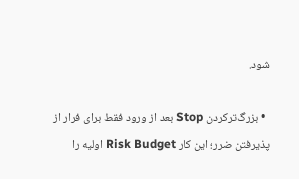شود.

  • بزرگ‌ترکردن Stop بعد از ورود فقط برای فرار از پذیرفتن ضرر؛ این کار Risk Budget اولیه را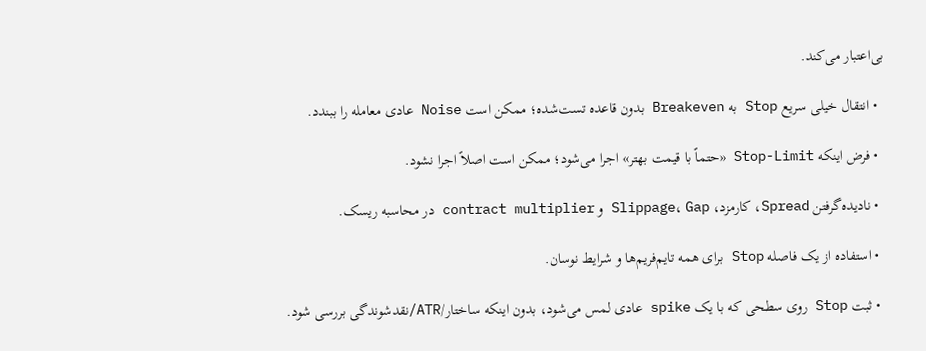بی‌اعتبار می‌کند.

  • انتقال خیلی سریع Stop به Breakeven بدون قاعده تست‌شده؛ ممکن است Noise عادی معامله را ببندد.

  • فرض اینکه Stop-Limit «حتماً با قیمت بهتر» اجرا می‌شود؛ ممکن است اصلاً اجرا نشود.

  • نادیده‌گرفتن Spread، کارمزد، Slippage، Gap و contract multiplier در محاسبه ریسک.

  • استفاده از یک فاصله Stop برای همه تایم‌فریم‌ها و شرایط نوسان.

  • ثبت Stop روی سطحی که با یک spike عادی لمس می‌شود، بدون اینکه ساختار/ATR/نقدشوندگی بررسی شود.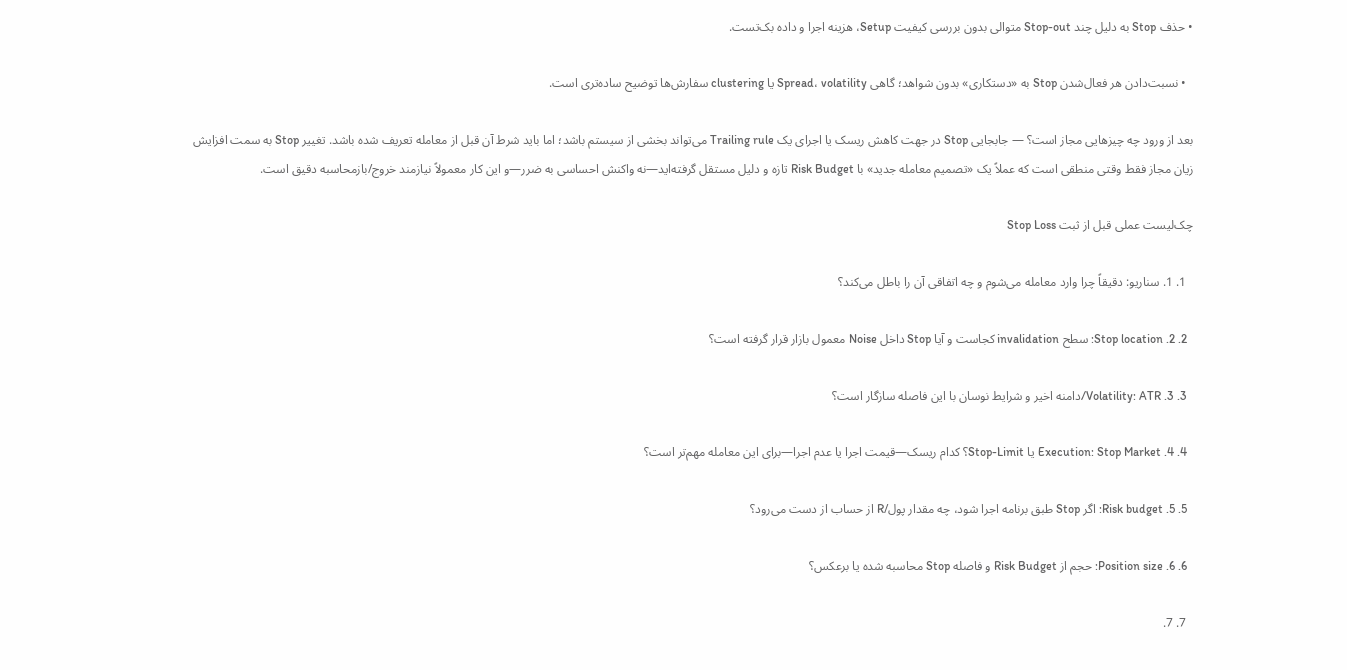• حذف Stop به دلیل چند Stop-out متوالی بدون بررسی کیفیت Setup، هزینه اجرا و داده بک‌تست.

  • نسبت‌دادن هر فعال‌شدن Stop به «دستکاری» بدون شواهد؛ گاهی Spread، volatility یا clustering سفارش‌ها توضیح ساده‌تری است.

بعد از ورود چه چیزهایی مجاز است؟ — جابجایی Stop در جهت کاهش ریسک یا اجرای یک Trailing rule می‌تواند بخشی از سیستم باشد؛ اما باید شرط آن قبل از معامله تعریف شده باشد. تغییر Stop به سمت افزایش زیان مجاز فقط وقتی منطقی است که عملاً یک «تصمیم معامله جدید» با Risk Budget تازه و دلیل مستقل گرفته‌اید—نه واکنش احساسی به ضرر—و این کار معمولاً نیازمند خروج/بازمحاسبه دقیق است.

چک‌لیست عملی قبل از ثبت Stop Loss

  1. 1. سناریو: دقیقاً چرا وارد معامله می‌شوم و چه اتفاقی آن را باطل می‌کند؟

  2. 2. Stop location: سطح invalidation کجاست و آیا Stop داخل Noise معمول بازار قرار گرفته است؟

  3. 3. Volatility: ATR/دامنه اخیر و شرایط نوسان با این فاصله سازگار است؟

  4. 4. Execution: Stop Market یا Stop-Limit؟ کدام ریسک—قیمت اجرا یا عدم اجرا—برای این معامله مهم‌تر است؟

  5. 5. Risk budget: اگر Stop طبق برنامه اجرا شود، چه مقدار پول/R از حساب از دست می‌رود؟

  6. 6. Position size: حجم از Risk Budget و فاصله Stop محاسبه شده یا برعکس؟

  7. 7.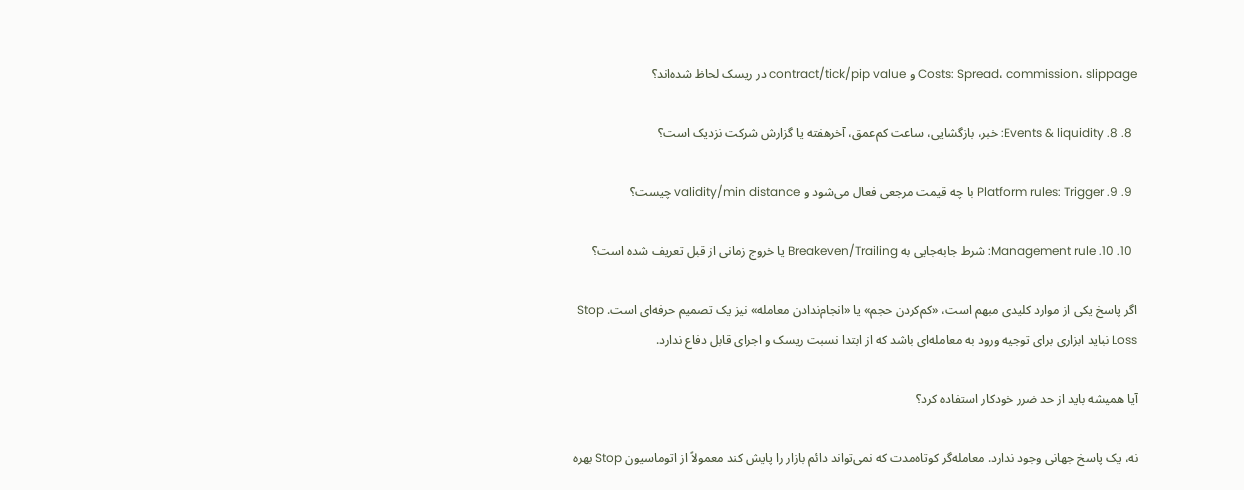Costs: Spread، commission، slippage و contract/tick/pip value در ریسک لحاظ شده‌اند؟

  8. 8. Events & liquidity: خبر، بازگشایی، ساعت کم‌عمق، آخرهفته یا گزارش شرکت نزدیک است؟

  9. 9. Platform rules: Trigger با چه قیمت مرجعی فعال می‌شود و validity/min distance چیست؟

  10. 10. Management rule: شرط جابه‌جایی به Breakeven/Trailing یا خروج زمانی از قبل تعریف شده است؟

اگر پاسخ یکی از موارد کلیدی مبهم است، «کم‌کردن حجم» یا «انجام‌ندادن معامله» نیز یک تصمیم حرفه‌ای است. Stop Loss نباید ابزاری برای توجیه ورود به معامله‌ای باشد که از ابتدا نسبت ریسک و اجرای قابل دفاع ندارد.

آیا همیشه باید از حد ضرر خودکار استفاده کرد؟

نه، یک پاسخ جهانی وجود ندارد. معامله‌گر کوتاه‌مدت که نمی‌تواند دائم بازار را پایش کند معمولاً از اتوماسیون Stop بهره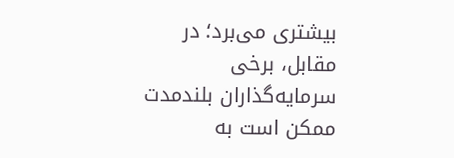بیشتری می‌برد؛ در مقابل، برخی سرمایه‌گذاران بلندمدت ممکن است به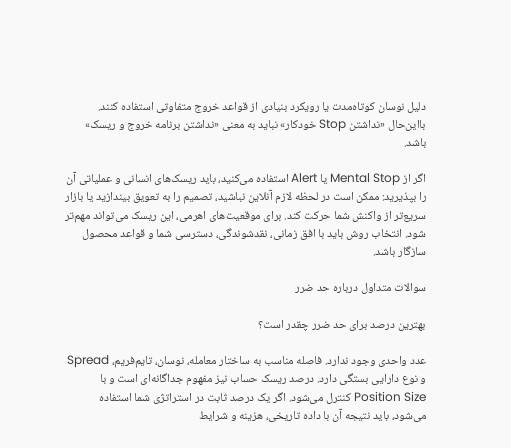دلیل نوسان کوتاه‌مدت یا رویکرد بنیادی از قواعد خروج متفاوتی استفاده کنند. بااین‌حال «نداشتن Stop خودکار» نباید به معنی «نداشتن برنامه خروج و ریسک» باشد.

اگر از Mental Stop یا Alert استفاده می‌کنید، باید ریسک‌های انسانی و عملیاتی آن را بپذیرید: ممکن است در لحظه لازم آنلاین نباشید، تصمیم را به تعویق بیندازید یا بازار سریع‌تر از واکنش شما حرکت کند. برای موقعیت‌های اهرمی، این ریسک می‌تواند مهم‌تر شود. انتخاب روش باید با افق زمانی، نقدشوندگی، دسترسی شما و قواعد محصول سازگار باشد.

سوالات متداول درباره حد ضرر

بهترین درصد برای حد ضرر چقدر است؟

عدد واحدی وجود ندارد. فاصله مناسب به ساختار معامله، نوسان، تایم‌فریم، Spread و نوع دارایی بستگی دارد. درصد ریسک حساب نیز مفهوم جداگانه‌ای است و با Position Size کنترل می‌شود. اگر یک درصد ثابت در استراتژی شما استفاده می‌شود، باید نتیجه آن با داده تاریخی، هزینه و شرایط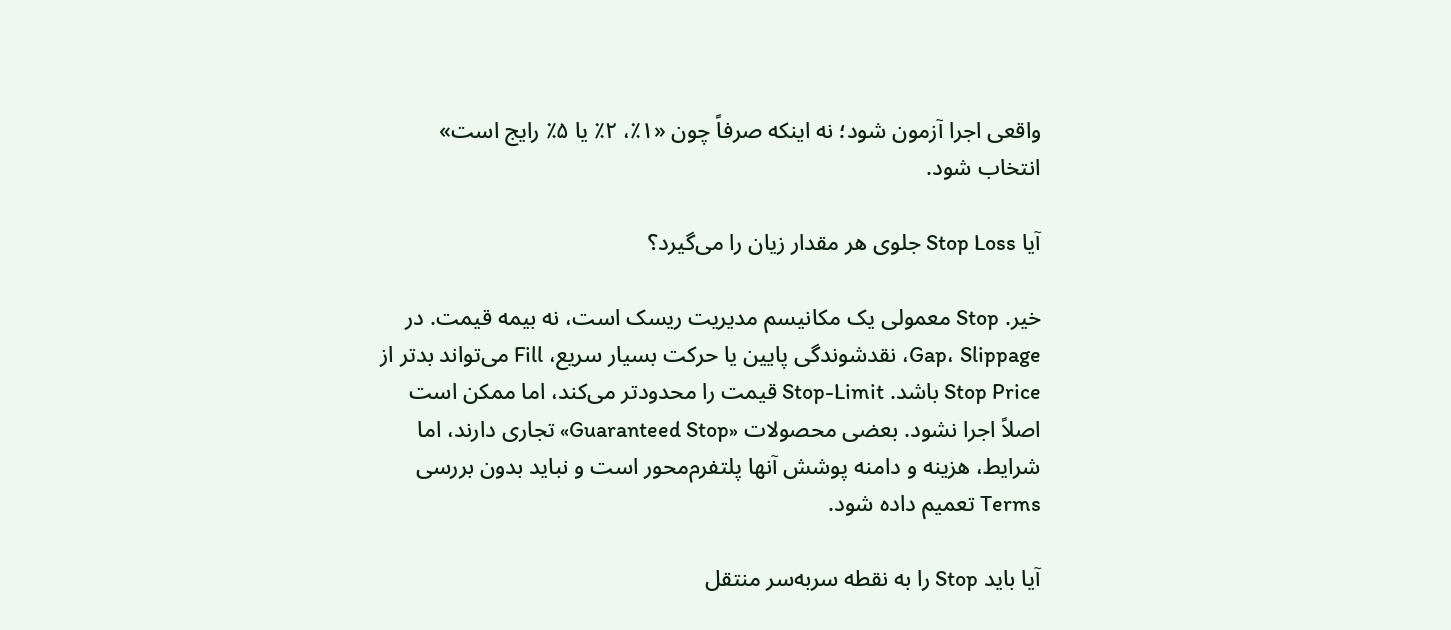واقعی اجرا آزمون شود؛ نه اینکه صرفاً چون «۱٪، ۲٪ یا ۵٪ رایج است» انتخاب شود.

آیا Stop Loss جلوی هر مقدار زیان را می‌گیرد؟

خیر. Stop معمولی یک مکانیسم مدیریت ریسک است، نه بیمه قیمت. در Gap، Slippage، نقدشوندگی پایین یا حرکت بسیار سریع، Fill می‌تواند بدتر از Stop Price باشد. Stop-Limit قیمت را محدودتر می‌کند، اما ممکن است اصلاً اجرا نشود. بعضی محصولات «Guaranteed Stop» تجاری دارند، اما شرایط، هزینه و دامنه پوشش آنها پلتفرم‌محور است و نباید بدون بررسی Terms تعمیم داده شود.

آیا باید Stop را به نقطه سربه‌سر منتقل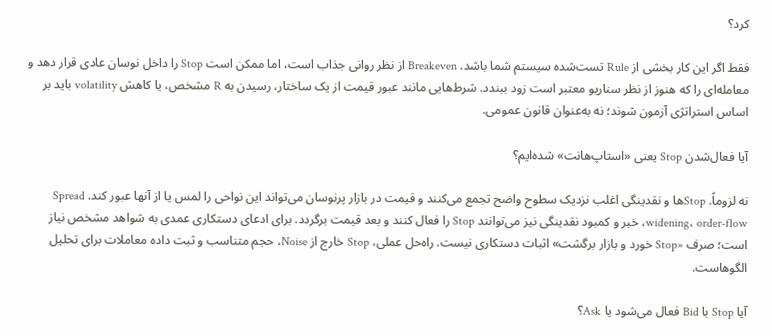کرد؟

فقط اگر این کار بخشی از Rule تست‌شده سیستم شما باشد. Breakeven از نظر روانی جذاب است، اما ممکن است Stop را داخل نوسان عادی قرار دهد و معامله‌ای را که هنوز از نظر سناریو معتبر است زود ببندد. شرط‌هایی مانند عبور قیمت از یک ساختار، رسیدن به R مشخص، یا کاهش volatility باید بر اساس استراتژی آزمون شوند؛ نه به‌عنوان قانون عمومی.

آیا فعال‌شدن Stop یعنی «استاپ‌هانت» شده‌ایم؟

نه لزوماً. Stopها و نقدینگی اغلب نزدیک سطوح واضح تجمع می‌کنند و قیمت در بازار پرنوسان می‌تواند این نواحی را لمس یا از آنها عبور کند. Spread widening، order-flow، خبر و کمبود نقدینگی نیز می‌توانند Stop را فعال کنند و بعد قیمت برگردد. برای ادعای دستکاری عمدی به شواهد مشخص نیاز است؛ صرف «Stop خورد و بازار برگشت» اثبات دستکاری نیست. راه‌حل عملی، Stop خارج از Noise، حجم متناسب و ثبت داده معاملات برای تحلیل الگوهاست.

آیا Stop با Bid فعال می‌شود یا Ask؟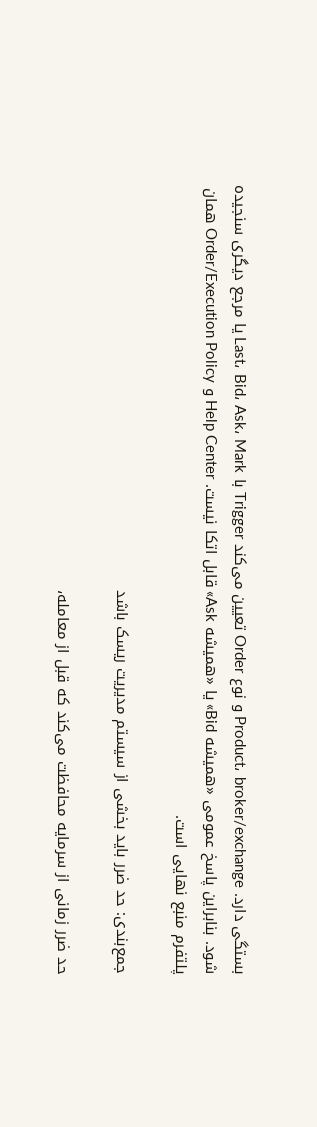بستگی دارد. Product، broker/exchange و نوع Order تعیین می‌کند Trigger با Last، Bid، Ask، Mark یا مرجع دیگری سنجیده شود. بنابراین پاسخ عمومی «همیشه Bid» یا «همیشه Ask» قابل اتکا نیست. Help Center و Order/Execution Policy همان پلتفرم منبع نهایی است.

جمع‌بندی: حد ضرر باید بخشی از سیستم مدیریت ریسک باشد

حد ضرر زمانی از سرمایه محافظت می‌کند که قبل از معامله،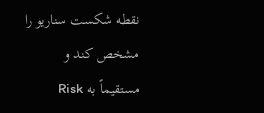نقطه شکست سناریو را مشخص کند و مستقیماً به Risk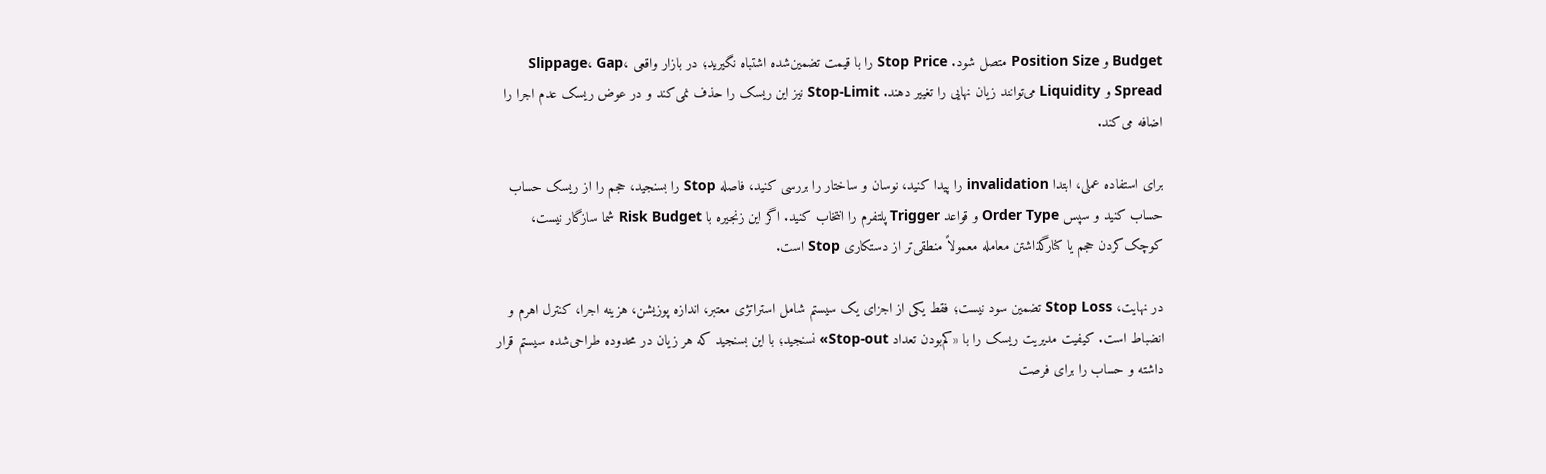Budget و Position Size متصل شود. Stop Price را با قیمت تضمین‌شده اشتباه نگیرید؛ در بازار واقعی Slippage، Gap، Spread و Liquidity می‌توانند زیان نهایی را تغییر دهند. Stop-Limit نیز این ریسک را حذف نمی‌کند و در عوض ریسک عدم اجرا را اضافه می‌کند.

برای استفاده عملی، ابتدا invalidation را پیدا کنید، نوسان و ساختار را بررسی کنید، فاصله Stop را بسنجید، حجم را از ریسک حساب حساب کنید و سپس Order Type و قواعد Trigger پلتفرم را انتخاب کنید. اگر این زنجیره با Risk Budget شما سازگار نیست، کوچک‌کردن حجم یا کنارگذاشتن معامله معمولاً منطقی‌تر از دستکاری Stop است.

در نهایت، Stop Loss تضمین سود نیست؛ فقط یکی از اجزای یک سیستم شامل استراتژی معتبر، اندازه پوزیشن، هزینه اجرا، کنترل اهرم و انضباط است. کیفیت مدیریت ریسک را با «کم‌بودن تعداد Stop-out» نسنجید؛ با این بسنجید که هر زیان در محدوده طراحی‌شده سیستم قرار داشته و حساب را برای فرصت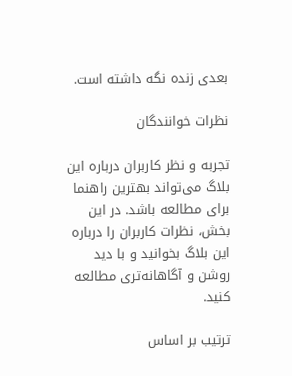بعدی زنده نگه داشته است.

نظرات خوانندگان

تجربه و نظر کاربران درباره این بلاگ می‌تواند بهترین راهنما برای مطالعه باشد. در این بخش، نظرات کاربران را درباره این بلاگ بخوانید و با دید روشن‌ و آگاهانه‌تری مطالعه کنید.

ترتیب بر اساس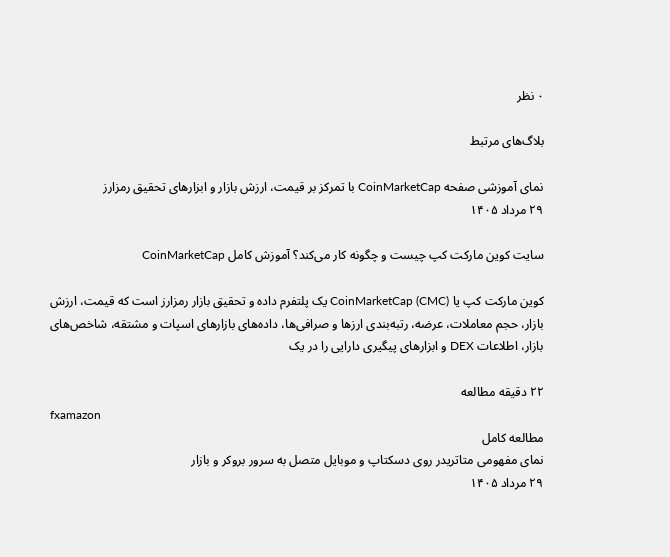۰ نظر

بلاگ‌های مرتبط

نمای آموزشی صفحه CoinMarketCap با تمرکز بر قیمت، ارزش بازار و ابزارهای تحقیق رمزارز
۲۹ مرداد ۱۴۰۵

سایت کوین مارکت کپ چیست و چگونه کار می‌کند؟ آموزش کامل CoinMarketCap

کوین مارکت کپ یا CoinMarketCap (CMC) یک پلتفرم داده و تحقیق بازار رمزارز است که قیمت، ارزش بازار، حجم معاملات، عرضه، رتبه‌بندی ارزها و صرافی‌ها، داده‌های بازارهای اسپات و مشتقه، شاخص‌های بازار، اطلاعات DEX و ابزارهای پیگیری دارایی را در یک

۲۲ دقیقه مطالعه
fxamazon
مطالعه کامل
نمای مفهومی متاتریدر روی دسکتاپ و موبایل متصل به سرور بروکر و بازار
۲۹ مرداد ۱۴۰۵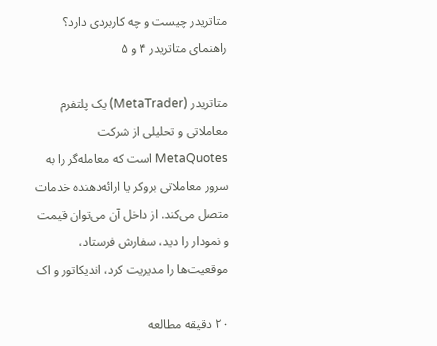متاتریدر چیست و چه کاربردی دارد؟ راهنمای متاتریدر ۴ و ۵

متاتریدر (MetaTrader) یک پلتفرم معاملاتی و تحلیلی از شرکت MetaQuotes است که معامله‌گر را به سرور معاملاتی بروکر یا ارائه‌دهنده خدمات متصل می‌کند. از داخل آن می‌توان قیمت و نمودار را دید، سفارش فرستاد، موقعیت‌ها را مدیریت کرد، اندیکاتور و اک

۲۰ دقیقه مطالعه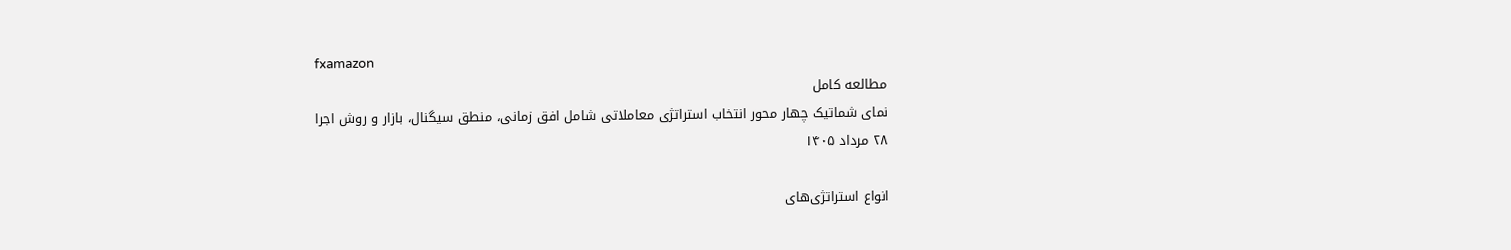fxamazon
مطالعه کامل
نمای شماتیک چهار محور انتخاب استراتژی معاملاتی شامل افق زمانی، منطق سیگنال، بازار و روش اجرا
۲۸ مرداد ۱۴۰۵

انواع استراتژی‌های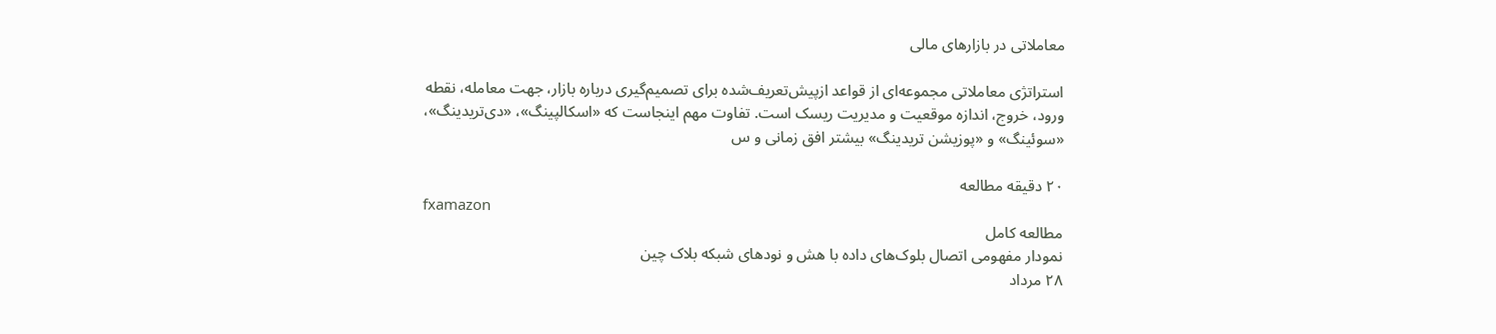معاملاتی در بازارهای مالی

استراتژی معاملاتی مجموعه‌ای از قواعد ازپیش‌تعریف‌شده برای تصمیم‌گیری درباره بازار، جهت معامله، نقطه ورود، خروج، اندازه موقعیت و مدیریت ریسک است. تفاوت مهم اینجاست که «اسکالپینگ»، «دی‌تریدینگ»، «سوئینگ» و «پوزیشن تریدینگ» بیشتر افق زمانی و س

۲۰ دقیقه مطالعه
fxamazon
مطالعه کامل
نمودار مفهومی اتصال بلوک‌های داده با هش و نودهای شبکه بلاک چین
۲۸ مرداد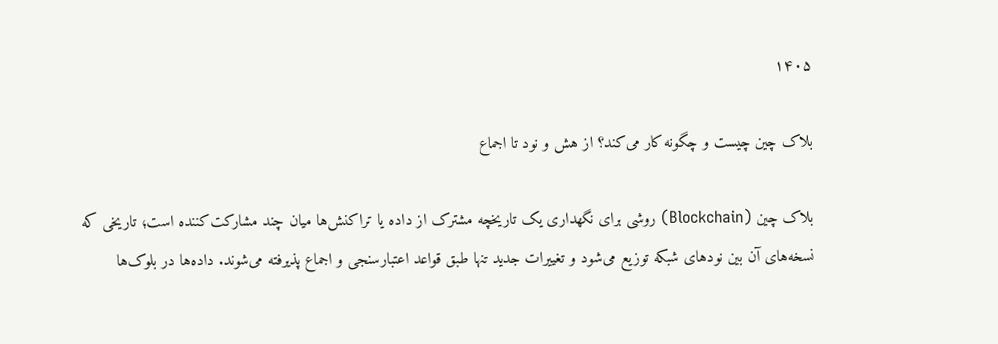۱۴۰۵

بلاک چین چیست و چگونه کار می‌کند؟ از هش و نود تا اجماع

بلاک چین (Blockchain) روشی برای نگهداری یک تاریخچه مشترک از داده یا تراکنش‌ها میان چند مشارکت‌کننده است؛ تاریخی که نسخه‌های آن بین نودهای شبکه توزیع می‌شود و تغییرات جدید تنها طبق قواعد اعتبارسنجی و اجماع پذیرفته می‌شوند. داده‌ها در بلوک‌ها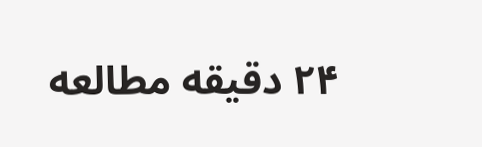۲۴ دقیقه مطالعه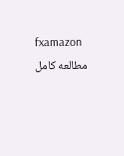fxamazon
مطالعه کامل